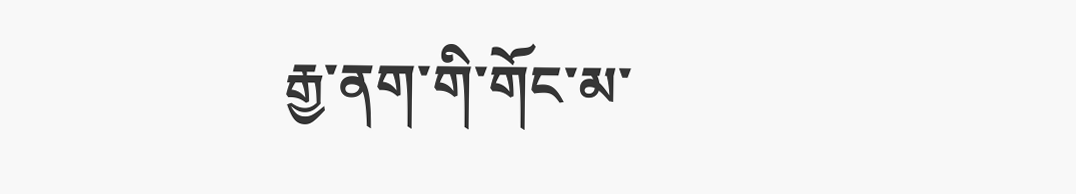རྒྱ་ནག་གི་གོང་མ་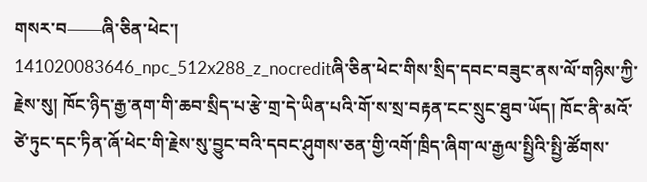གསར་བ——ཞི་ཅིན་ཕེང་།
141020083646_npc_512x288_z_nocreditཞི་ཅིན་ཕེང་གིས་སྲིད་དབང་བཟུང་ནས་ལོ་གཉིས་ཀྱི་རྗེས་སུ། ཁོང་ཉིད་རྒྱ་ནག་གི་ཆབ་སྲིད་པ་རྩེ་གྲ་དེ་ཡིན་པའི་གོ་ས་སྲ་བརྟན་ངང་སྲུང་ཐུབ་ཡོད། ཁོང་ནི་མའོ་ཙེ་ཏུང་དང་ཏིན་ཞོ་ཕེང་གི་རྗེས་སུ་བྱུང་བའི་དབང་ཤུགས་ཅན་གྱི་འགོ་ཁྲིད་ཞིག་ལ་རྒྱལ་སྤྱིའི་སྤྱི་ཚོགས་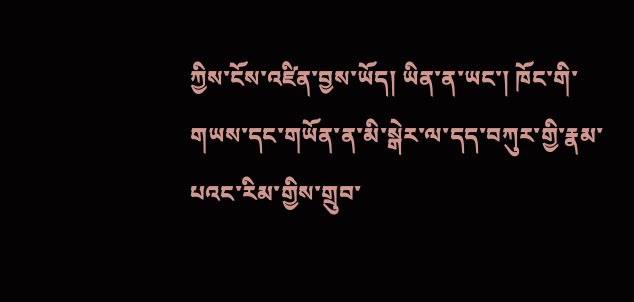ཀྱིས་ངོས་འཛིན་བྱས་ཡོད། ཡིན་ན་ཡང་། ཁོང་གི་གཡས་དང་གཡོན་ན་མི་སྒེར་ལ་དད་བཀུར་གྱི་རྣམ་པའང་རིམ་གྱིས་གྲུབ་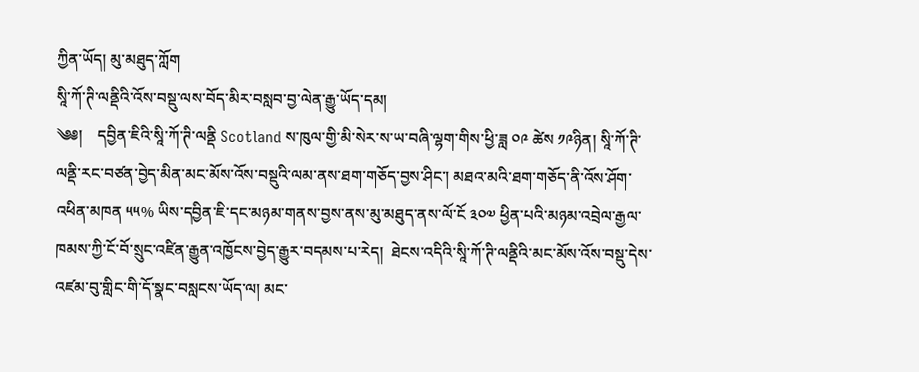ཀྱིན་ཡོད། མུ་མཐུད་ཀློག
སཱི་ཀོ་ཊི་ལནྡིའི་འོས་བསྡུ་ལས་བོད་མིར་བསླབ་བྱ་ལེན་རྒྱུ་ཡོད་དམ།
༄༅།    དབྱིན་ཇིའི་སཱི་ཀོ་ཊི་ལནྡི Scotland ས་ཁུལ་གྱི་མི་སེར་ས་ཡ་བཞི་ལྷག་གིས་ཕྱི་ཟླ ༠༩ ཚེས ༡༩ཉིན། སཱི་ཀོ་ཊི་ལནྡི་རང་བཙན་བྱེད་མིན་མང་མོས་འོས་བསྡུའི་ལམ་ནས་ཐག་གཅོད་བྱས་ཤིང་། མཐའ་མའི་ཐག་གཅོད་ནི་འོས་ཤོག་འཕིན་མཁན ༥༥% ཡིས་དབྱིན་ཇི་དང་མཉམ་གནས་བྱས་ནས་མུ་མཐུད་ནས་ལོ་ངོ ༣༠༧ ཕྱིན་པའི་མཉམ་འབྲེལ་རྒྱལ་ཁམས་ཀྱི་ངོ་བོ་སྲུང་འཛིན་རྒྱུན་འཁྱོངས་བྱེད་རྒྱུར་བདམས་པ་རེད།  ཐེངས་འདིའི་སཱི་ཀོ་ཊི་ལནྡིའི་མང་མོས་འོས་བསྡུ་དེས་འཛམ་བུ་གླིང་གི་དོ་སྣང་བསླངས་ཡོད་ལ། མང་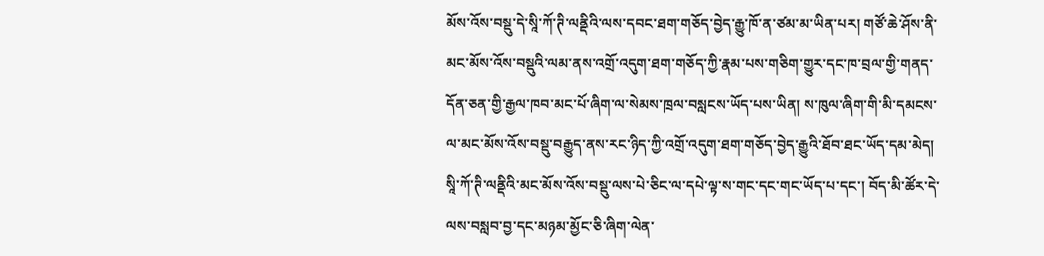མོས་འོས་བསྡུ་དེ་སཱི་ཀོ་ཊི་ལནྡིའི་ལས་དབང་ཐག་གཅོད་བྱེད་རྒྱུ་ཁོ་ན་ཙམ་མ་ཡིན་པར། གཙོ་ཆེ་ཤོས་ནི་མང་མོས་འོས་བསྡུའི་ལམ་ནས་འགྲོ་འདུག་ཐག་གཅོད་ཀྱི་རྣམ་པས་གཅིག་གྱུར་དང་ཁ་བྲལ་གྱི་གནད་དོན་ཅན་གྱི་རྒྱལ་ཁབ་མང་པོ་ཞིག་ལ་སེམས་ཁྲལ་བསླངས་ཡོད་པས་ཡིན། ས་ཁུལ་ཞིག་གི་མི་དམངས་ལ་མང་མོས་འོས་བསྡུ་བརྒྱུད་ནས་རང་ཉིད་ཀྱི་འགྲོ་འདུག་ཐག་གཅོད་བྱེད་རྒྱུའི་ཐོབ་ཐང་ཡོད་དམ་མེད། སཱི་ཀོ་ཊི་ལནྡིའི་མང་མོས་འོས་བསྡུ་ལས་པེ་ཅིང་ལ་དཔེ་ལྟ་ས་གང་དང་གང་ཡོད་པ་དང་། བོད་མི་ཚོར་དེ་ལས་བསླབ་བྱ་དང་མཉམ་མྱོང་ཅི་ཞིག་ལེན་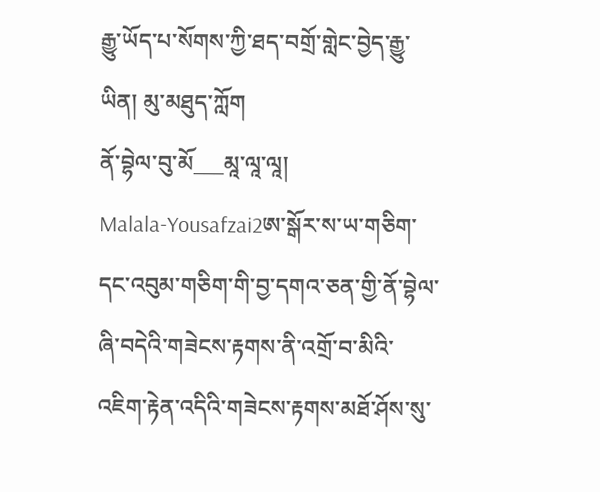རྒྱུ་ཡོད་པ་སོགས་ཀྱི་ཐད་བགྲོ་གླེང་བྱེད་རྒྱུ་ཡིན། མུ་མཐུད་ཀློག
ནོ་བྷེལ་བུ་མོ___མཱ་ལཱ་ལཱ།
Malala-Yousafzai2ཨ་སྒོར་ས་ཡ་གཅིག་དང་འབུམ་གཅིག་གི་བྱ་དགའ་ཅན་གྱི་ནོ་བྷེལ་ཞི་བདེའི་གཟེངས་རྟགས་ནི་འགྲོ་བ་མིའི་འཇིག་རྟེན་འདིའི་གཟེངས་རྟགས་མཐོ་ཤོས་སུ་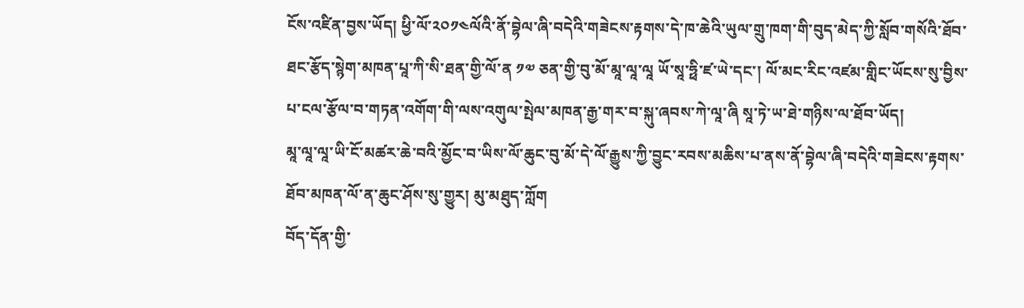ངོས་འཛིན་བྱས་ཡོད། ཕྱི་ལོ་༢༠༡༤ལོའི་ནོ་བྷེལ་ཞི་བདེའི་གཟེངས་རྟགས་དེ་ཁ་ཆེའི་ཡུལ་གྲུ་ཁག་གི་བུད་མེད་ཀྱི་སློབ་གསོའི་ཐོབ་ཐང་རྩོད་སྙེག་མཁན་པཱ་ཀི་སི་ཐན་གྱི་ལོ་ན ༡༧ ཅན་གྱི་བུ་མོ་མཱ་ལཱ་ལཱ ཡོ་སཱ་ཧྥི་ཛ་ཡེ་དང་། ལོ་མང་རིང་འཛམ་གླིང་ཡོངས་སུ་བྱིས་པ་ངལ་རྩོལ་བ་གཏན་འགོག་གི་ལས་འགུལ་སྤེལ་མཁན་རྒྱ་གར་བ་སྐུ་ཞབས་ཀེ་ལཱ་ཞི སཱ་ཏེ་ཡ་ཐེ་གཉིས་ལ་ཐོབ་ཡོད།
མཱ་ལཱ་ལཱ་ཡི་ངོ་མཚར་ཆེ་བའི་མྱོང་བ་ཡིས་ལོ་ཆུང་བུ་མོ་དེ་ལོ་རྒྱུས་ཀྱི་བྱུང་རབས་མཆིས་པ་ནས་ནོ་བྷེལ་ཞི་བདེའི་གཟེངས་རྟགས་ཐོབ་མཁན་ལོ་ན་ཆུང་ཤོས་སུ་གྱུར། མུ་མཐུད་ཀློག
བོད་དོན་གྱི་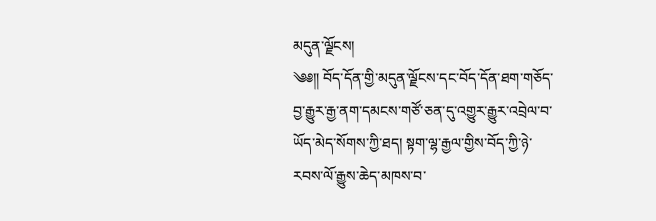མདུན་ལྗོངས།
༄༅༎ བོད་དོན་གྱི་མདུན་ལྗོངས་དང་བོད་དོན་ཐག་གཅོད་བྱ་རྒྱུར་རྒྱ་ནག་དམངས་གཙོ་ཅན་དུ་འགྱུར་རྒྱུར་འབྲེལ་བ་ཡོད་མེད་སོགས་ཀྱི་ཐད། སྟག་ལྷ་རྒྱལ་གྱིས་བོད་ཀྱི་ཉེ་རབས་ལོ་རྒྱུས་ཆེད་མཁས་བ་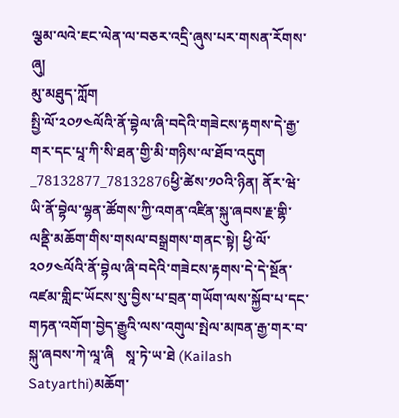ལྕམ་ལའེ་ཇང་ལེན་ལ་བཅར་འདྲི་ཞུས་པར་གསན་རོགས་ཞུ།
མུ་མཐུད་ཀློག
སྤྱི་ལོ་༢༠༡༤ལོའི་ནོ་བྷེལ་ཞི་བདེའི་གཟེངས་རྟགས་དེ་རྒྱ་གར་དང་པཱ་ཀི་སི་ཐན་གྱི་མི་གཉིས་ལ་ཐོབ་འདུག
_78132877_78132876ཕྱི་ཚེས་༡༠འི་ཉིན། ནོར་ཝེ་ཡི་ནོ་བྷེལ་ལྷན་ཚོགས་ཀྱི་འགན་འཛིན་སྐུ་ཞབས་རྗ་གྷི་ལནྡི་མཆོག་གིས་གསལ་བསྒྲགས་གནང་སྟེ། ཕྱི་ལོ་༢༠༡༤ལོའི་ནོ་བྷེལ་ཞི་བདེའི་གཟེངས་རྟགས་དེ་དེ་སྔོན་འཛམ་གླིང་ཡོངས་སུ་བྱིས་པ་བྲན་གཡོག་ལས་སྐྱོབ་པ་དང་གཏན་འགོག་བྱེད་རྒྱུའི་ལས་འགུལ་སྤེལ་མཁན་རྒྱ་གར་བ་སྐུ་ཞབས་ཀེ་ལཱ་ཞི   སཱ་ཏེ་ཡ་ཐེ (Kailash Satyarthi)མཆོག་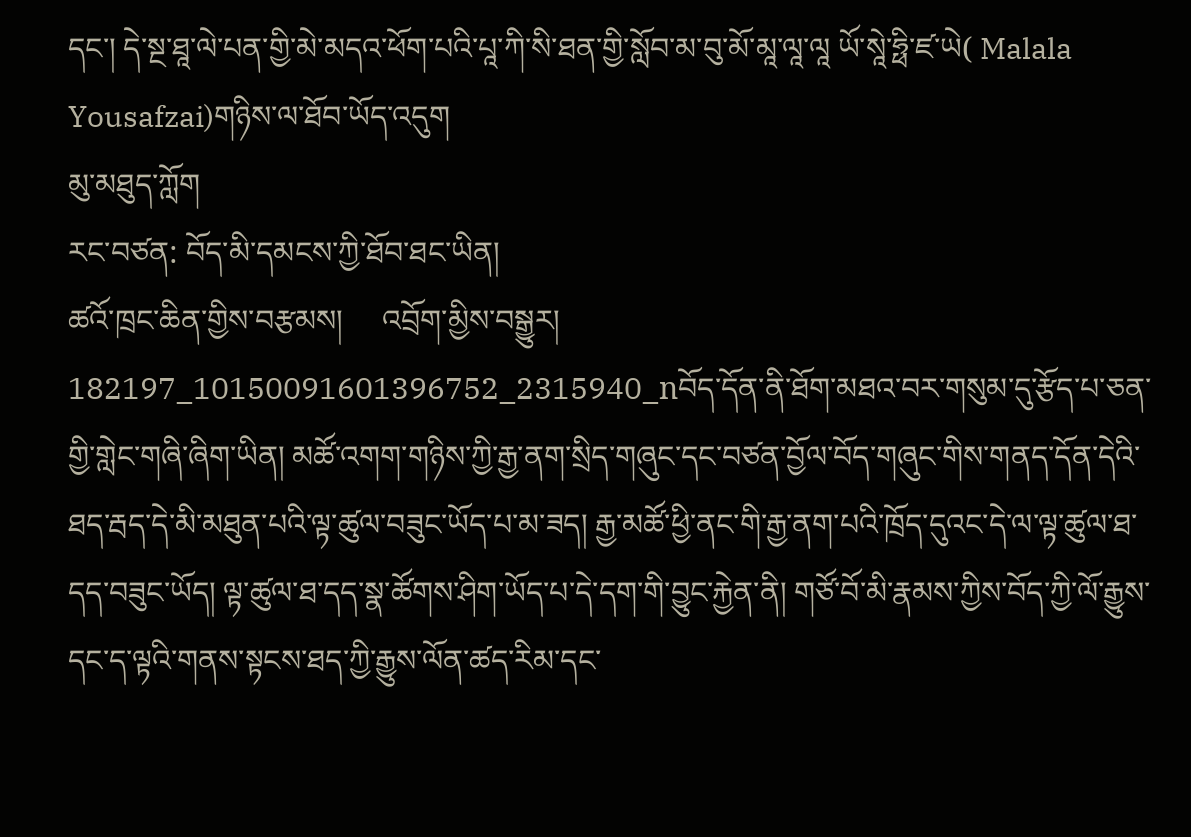དང་། དེ་སྔ་ཐཱ་ལེ་པན་གྱི་མེ་མདའ་ཕོག་པའི་པཱ་ཀི་སི་ཐན་གྱི་སློབ་མ་བུ་མོ་མཱ་ལཱ་ལཱ ཡོ་སཱེ་ཧྥི་ཛ་ཡེ( Malala Yousafzai)གཉིས་ལ་ཐོབ་ཡོད་འདུག
མུ་མཐུད་ཀློག
རང་བཙན: བོད་མི་དམངས་ཀྱི་ཐོབ་ཐང་ཡིན།
ཚའོ་ཁྲང་ཆིན་གྱིས་བརྩམས།     འབྲོག་མྱིས་བསྒྱུར།
182197_10150091601396752_2315940_nབོད་དོན་ནི་ཐོག་མཐའ་བར་གསུམ་དུ་རྩོད་པ་ཅན་གྱི་གླེང་གཞི་ཞིག་ཡིན། མཚོ་འགག་གཉིས་ཀྱི་རྒྱ་ནག་སྲིད་གཞུང་དང་བཙན་བྱོལ་བོད་གཞུང་གིས་གནད་དོན་དེའི་ཐད་རྦད་དེ་མི་མཐུན་པའི་ལྟ་ཚུལ་བཟུང་ཡོད་པ་མ་ཟད། རྒྱ་མཚོ་ཕྱི་ནང་གི་རྒྱ་ནག་པའི་ཁྲོད་དུའང་དེ་ལ་ལྟ་ཚུལ་ཐ་དད་བཟུང་ཡོད། ལྟ་ཚུལ་ཐ་དད་སྣ་ཚོགས་ཤིག་ཡོད་པ་དེ་དག་གི་བྱུང་རྐྱེན་ནི། གཙོ་བོ་མི་རྣམས་ཀྱིས་བོད་ཀྱི་ལོ་རྒྱུས་དང་ད་ལྟའི་གནས་སྟངས་ཐད་ཀྱི་རྒྱུས་ལོན་ཚད་རིམ་དང་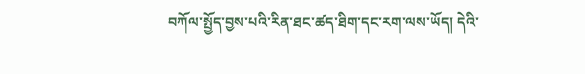བཀོལ་སྤྱོད་བྱས་པའི་རིན་ཐང་ཚད་ཐིག་དང་རག་ལས་ཡོད། དེའི་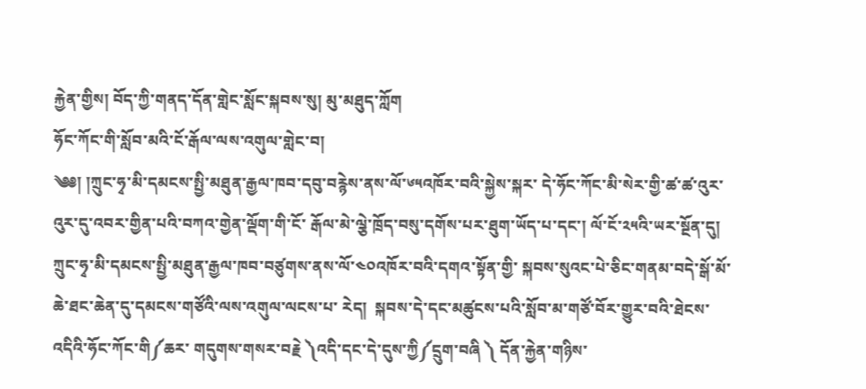རྐྱེན་གྱིས། བོད་ཀྱི་གནད་དོན་གླེང་སློང་སྐབས་སུ། མུ་མཐུད་ཀློག
ཧོང་ཀོང་གི་སློབ་མའི་ངོ་རྒོལ་ལས་འགུལ་གླེང་བ།
༄༅། །ཀྲུང་ཧྭ་མི་དམངས་སྤྱི་མཐུན་རྒྱལ་ཁབ་དབུ་བརྙེས་ནས་ལོ་༦༥འཁོར་བའི་སྐྱེས་སྐར་ དེ་ཧོང་ཀོང་མི་སེར་གྱི་ཚ་ཚ་འུར་འུར་དུ་འབར་གྱིན་པའི་བཀའ་གྱེན་ལྡོག་གི་ངོ་ རྒོལ་མེ་ལྕེ་ཁྲོད་བསུ་དགོས་པར་ཐུག་ཡོད་པ་དང་། ལོ་ངོ་༢༥འི་ཡར་སྔོན་དུ། ཀྲུང་ཧྭ་མི་དམངས་སྤྱི་མཐུན་རྒྱལ་ཁབ་བཙུགས་ནས་ལོ་༤༠འཁོར་བའི་དགའ་སྟོན་གྱི་ སྐབས་སུའང་པེ་ཅིང་གནམ་བདེ་སྒོ་མོ་ཆེ་ཐང་ཆེན་དུ་དམངས་གཙོའི་ལས་འགུལ་ལངས་པ་ རེད།  སྐབས་དེ་དང་མཚུངས་པའི་སློབ་མ་གཙོ་བོར་གྱུར་བའི་ཐེངས་འདིའི་ཧོང་ཀོང་གི༼ཆར་ གདུགས་གསར་བརྗེ ༽འདི་དང་དེ་དུས་ཀྱི༼དྲུག་བཞི ༽ དོན་རྐྱེན་གཉིས་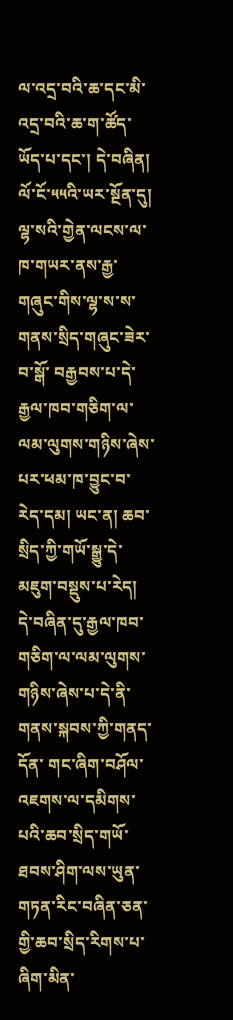ལ་འདྲ་བའི་ཆ་དང་མི་འདྲ་བའི་ཆ་ག་ཚོད་ཡོད་པ་དང་། དེ་བཞིན། ལོ་ངོ་༥༥འི་ཡར་སྔོན་དུ། ལྷ་སའི་གྱེན་ལངས་ལ་ཁ་གཡར་ནས་རྒྱ་གཞུང་གིས་ལྷ་ས་ས་གནས་སྲིད་གཞུང་ཟེར་བ་སྒོ་ བརྒྱབས་པ་དེ་རྒྱལ་ཁབ་གཅིག་ལ་ལམ་ལུགས་གཉིས་ཞེས་པར་ཕམ་ཁ་བྱུང་བ་རེད་དམ། ཡང་ན། ཆབ་སྲིད་ཀྱི་གཡོ་སྒྱུ་དེ་མཇུག་བསྡུས་པ་རེད། དེ་བཞིན་དུ་རྒྱལ་ཁབ་གཅིག་ལ་ལམ་ལུགས་གཉིས་ཞེས་པ་དེ་ནི་གནས་སྐབས་ཀྱི་གནད་དོན་ གང་ཞིག་བཤོལ་འཇགས་ལ་དམིགས་པའི་ཆབ་སྲིད་གཡོ་ཐབས་ཤིག་ལས་ཡུན་གཏན་རིང་བཞིན་ཅན་ གྱི་ཆབ་སྲིད་རིགས་པ་ཞིག་མིན་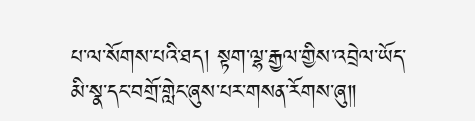པ་ལ་སོགས་པའི་ཐད། སྟག་ལྷ་རྒྱལ་གྱིས་འབྲེལ་ཡོད་མི་སྣ་དང་བགྲོ་གླེང་ཞུས་པར་གསན་རོགས་ཞུ༎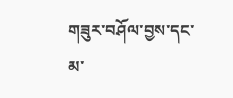གཟུར་བཤོལ་བྱས་དང་མ་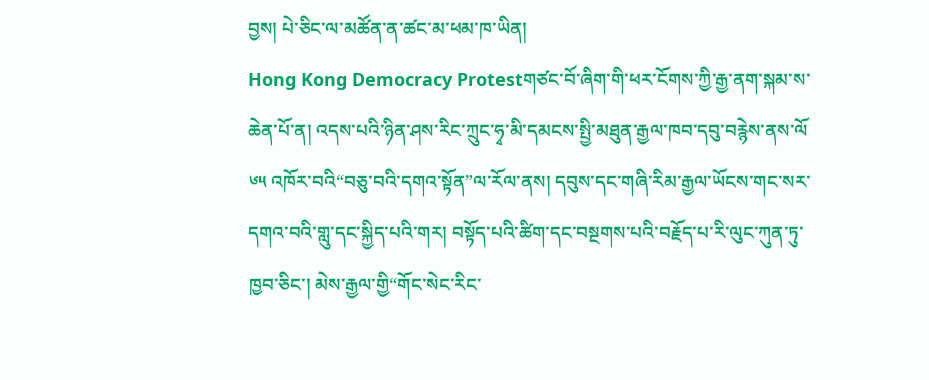བྱས། པེ་ཅིང་ལ་མཚོན་ན་ཚང་མ་ཕམ་ཁ་ཡིན།
Hong Kong Democracy Protestགཙང་བོ་ཞིག་གི་ཕར་ངོགས་ཀྱི་རྒྱ་ནག་སྐམ་ས་ཆེན་པོ་ན། འདས་པའི་ཉིན་ཤས་རིང་ཀྲུང་ཧྭ་མི་དམངས་སྤྱི་མཐུན་རྒྱལ་ཁབ་དབུ་བརྙེས་ནས་ལོ ༦༥ འཁོར་བའི“བཅུ་བའི་དགའ་སྟོན”ལ་རོལ་ནས། དབུས་དང་གཞི་རིམ་རྒྱལ་ཡོངས་གང་སར་དགའ་བའི་གླུ་དང་སྐྱིད་པའི་གར། བསྟོད་པའི་ཚིག་དང་བསྔགས་པའི་བརྗོད་པ་རི་ལུང་ཀུན་ཏུ་ཁྱབ་ཅིང་། མེས་རྒྱལ་གྱི“གོང་སེང་རིང་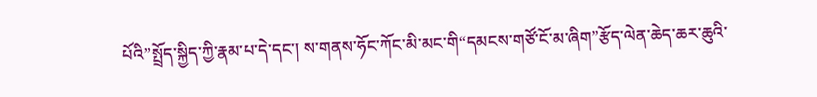པོའི”སྤྲོད་སྐྱིད་ཀྱི་རྣམ་པ་དེ་དང་། ས་གནས་ཧོང་ཀོང་མི་མང་གི“དམངས་གཙོ་ངོ་མ་ཞིག”རྩོད་ལེན་ཆེད་ཆར་ཆུའི་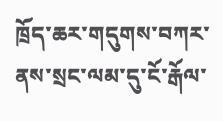ཁྲོད་ཆར་གདུགས་བཀར་ནས་སྲང་ལམ་དུ་ངོ་རྒོལ་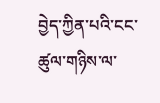བྱེད་ཀྱིན་པའི་ངང་ཚུལ་གཉིས་ལ་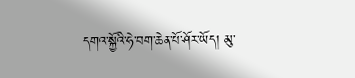དགའ་སྐྱོའི་ཧེ་བག་ཆེན་པོ་ཤོར་ཡོད། མུ་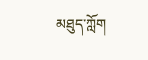མཐུད་ཀློག